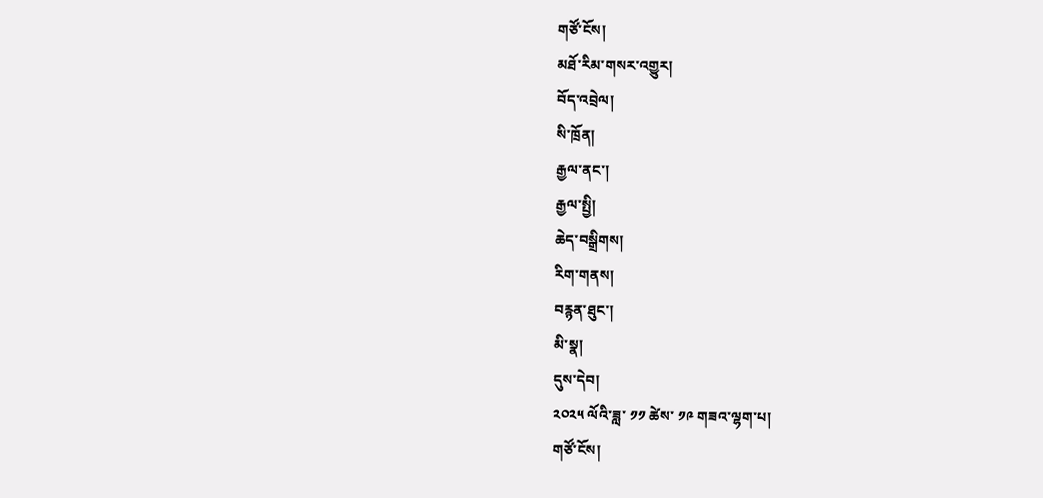གཙོ་ངོས།
མཐོ་རིམ་གསར་འགྱུར།
བོད་འབྲེལ།
སི་ཁྲོན།
རྒྱལ་ནང་།
རྒྱལ་སྤྱི།
ཆེད་བསྒྲིགས།
རིག་གནས།
བརྙན་ཐུང་།
མི་སྣ།
དུས་དེབ།
༢༠༢༥ ལོའི་ཟླ་ ༡༡ ཚེས་ ༡༩ གཟའ་ལྷག་པ།
གཙོ་ངོས།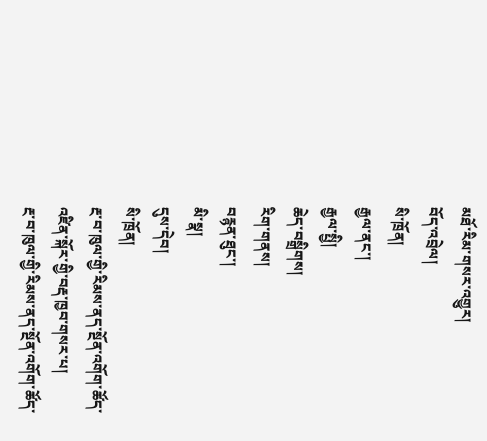མཐོ་རིམ་གསར་འགྱུར།
བོད་འབྲེལ།
སི་ཁྲོན།
རྒྱལ་ནང་།
རྒྱལ་སྤྱི།
ཆེད་བསྒྲིགས།
རིག་གནས།
བརྙན་ཐུང་།
མི་སྣ།
དུས་དེབ།
སི་ཁྲོན།
རྔ་བ་ཁུལ་གྱི་རིམས་ནད་སྔོན་འགོག་ཚོད་འཛིན་སྐོར་གྱི་བརྡ་ཁྱབ་གསར་པ།
རྔ་བ་ཁུལ་གྱི་རིམས་ནད་སྔོན་འགོག་ཚོད་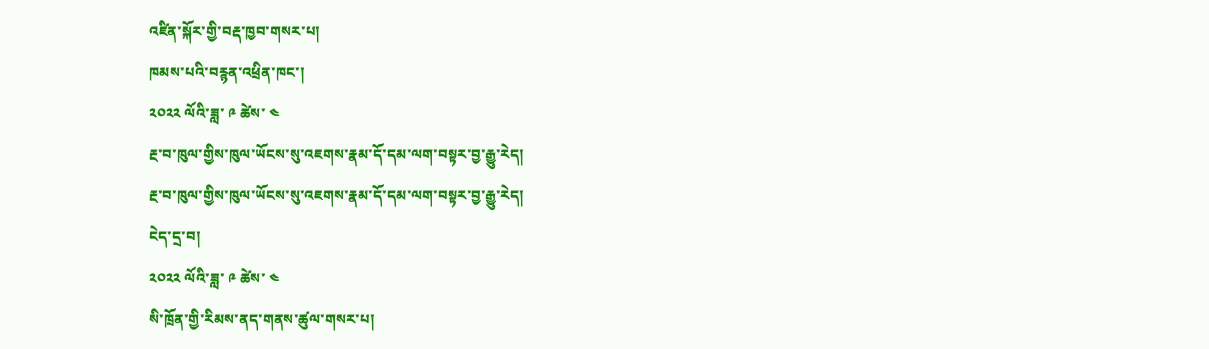འཛིན་སྐོར་གྱི་བརྡ་ཁྱབ་གསར་པ།
ཁམས་པའི་བརྙན་འཕྲིན་ཁང་།
༢༠༢༢ ལོའི་ཟླ་ ༩ ཚེས་ ༤
རྔ་བ་ཁུལ་གྱིས་ཁུལ་ཡོངས་སུ་འཇགས་རྣམ་དོ་དམ་ལག་བསྟར་བྱ་རྒྱུ་རེད།
རྔ་བ་ཁུལ་གྱིས་ཁུལ་ཡོངས་སུ་འཇགས་རྣམ་དོ་དམ་ལག་བསྟར་བྱ་རྒྱུ་རེད།
ངེད་དྲ་བ།
༢༠༢༢ ལོའི་ཟླ་ ༩ ཚེས་ ༤
སི་ཁྲོན་གྱི་རིམས་ནད་གནས་ཚུལ་གསར་པ།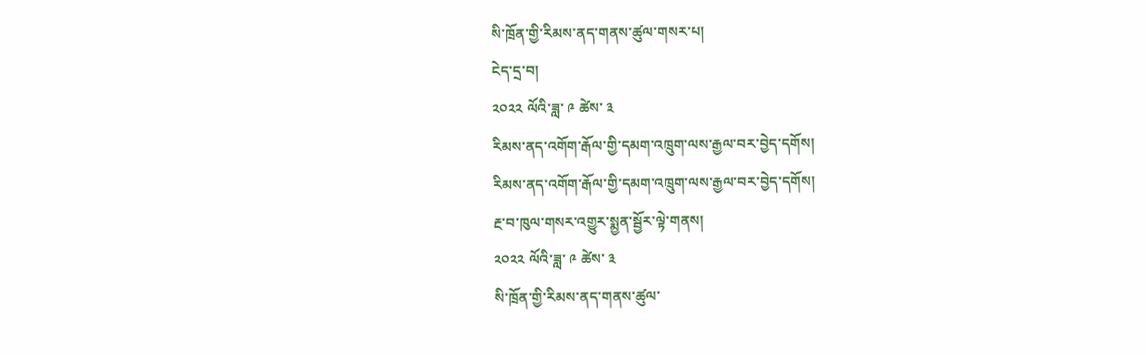སི་ཁྲོན་གྱི་རིམས་ནད་གནས་ཚུལ་གསར་པ།
ངེད་དྲ་བ།
༢༠༢༢ ལོའི་ཟླ་ ༩ ཚེས་ ༣
རིམས་ནད་འགོག་རྒོལ་གྱི་དམག་འཁྲུག་ལས་རྒྱལ་བར་བྱེད་དགོས།
རིམས་ནད་འགོག་རྒོལ་གྱི་དམག་འཁྲུག་ལས་རྒྱལ་བར་བྱེད་དགོས།
རྔ་བ་ཁུལ་གསར་འགྱུར་སྨྱན་སྦྱོར་ལྟེ་གནས།
༢༠༢༢ ལོའི་ཟླ་ ༩ ཚེས་ ༣
སི་ཁྲོན་གྱི་རིམས་ནད་གནས་ཚུལ་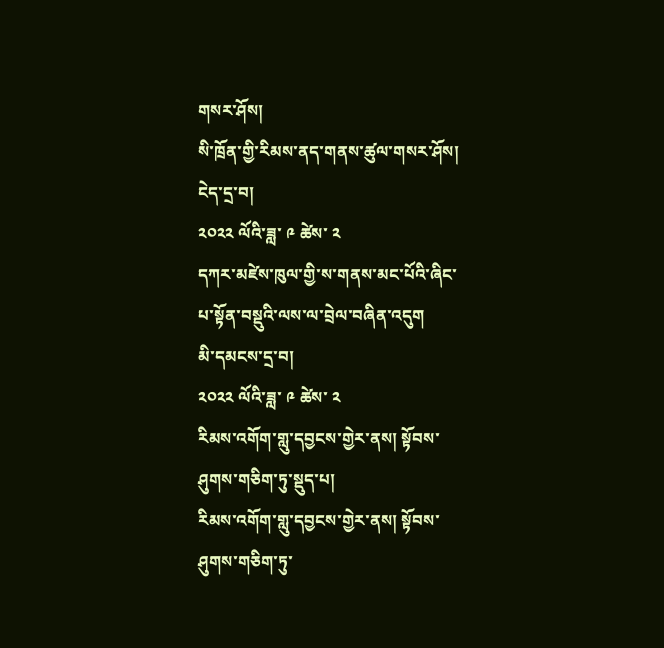གསར་ཤོས།
སི་ཁྲོན་གྱི་རིམས་ནད་གནས་ཚུལ་གསར་ཤོས།
ངེད་དྲ་བ།
༢༠༢༢ ལོའི་ཟླ་ ༩ ཚེས་ ༢
དཀར་མཛེས་ཁུལ་གྱི་ས་གནས་མང་པོའི་ཞིང་པ་སྟོན་བསྡུའི་ལས་ལ་བྲེལ་བཞིན་འདུག
མི་དམངས་དྲ་བ།
༢༠༢༢ ལོའི་ཟླ་ ༩ ཚེས་ ༢
རིམས་འགོག་གླུ་དབྱངས་གྱེར་ནས། སྟོབས་ཤུགས་གཅིག་ཏུ་སྡུད་པ།
རིམས་འགོག་གླུ་དབྱངས་གྱེར་ནས། སྟོབས་ཤུགས་གཅིག་ཏུ་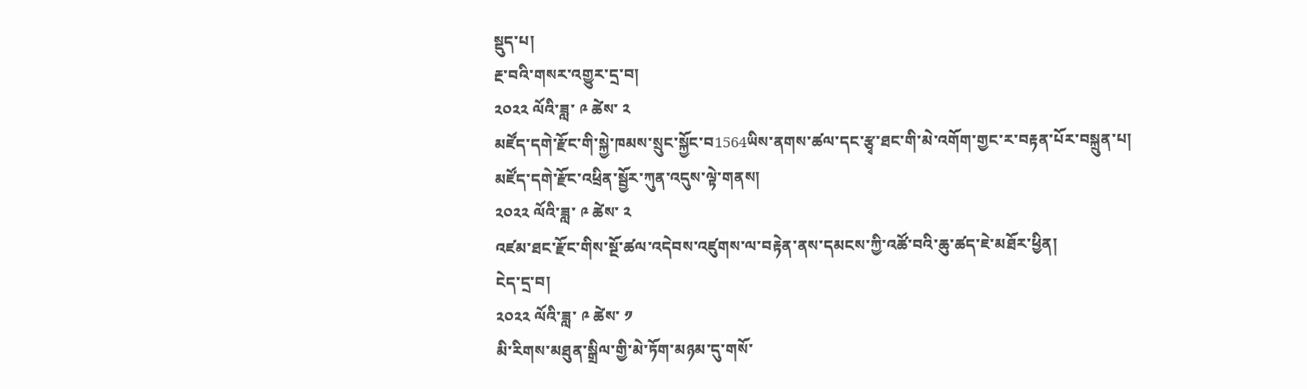སྡུད་པ།
རྔ་བའི་གསར་འགྱུར་དྲ་བ།
༢༠༢༢ ལོའི་ཟླ་ ༩ ཚེས་ ༢
མཛོད་དགེ་རྫོང་གི་སྐྱེ་ཁམས་སྲུང་སྐྱོང་བ1564ཡིས་ནགས་ཚལ་དང་རྩྭ་ཐང་གི་མེ་འགོག་གྱང་ར་བརྟན་པོར་བསྐྲུན་པ།
མཛོད་དགེ་རྫོང་འཕྲིན་སྦྱོར་ཀུན་འདུས་ལྟེ་གནས།
༢༠༢༢ ལོའི་ཟླ་ ༩ ཚེས་ ༢
འཛམ་ཐང་རྫོང་གིས་སྔོ་ཚལ་འདེབས་འཛུགས་ལ་བརྟེན་ནས་དམངས་ཀྱི་འཚོ་བའི་ཆུ་ཚད་ཇེ་མཐོར་ཕྱིན།
ངེད་དྲ་བ།
༢༠༢༢ ལོའི་ཟླ་ ༩ ཚེས་ ༡
མི་རིགས་མཐུན་སྒྲིལ་གྱི་མེ་ཏོག་མཉམ་དུ་གསོ་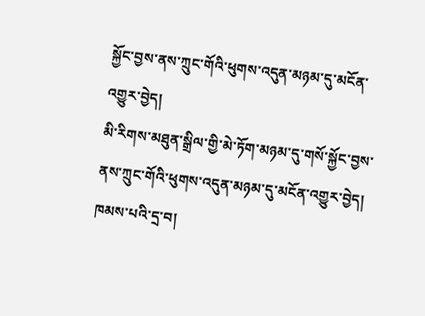སྐྱོང་བྱས་ནས་ཀྲུང་གོའི་ཕུགས་འདུན་མཉམ་དུ་མངོན་འགྱུར་བྱེད།
མི་རིགས་མཐུན་སྒྲིལ་གྱི་མེ་ཏོག་མཉམ་དུ་གསོ་སྐྱོང་བྱས་ནས་ཀྲུང་གོའི་ཕུགས་འདུན་མཉམ་དུ་མངོན་འགྱུར་བྱེད།
ཁམས་པའི་དྲ་བ།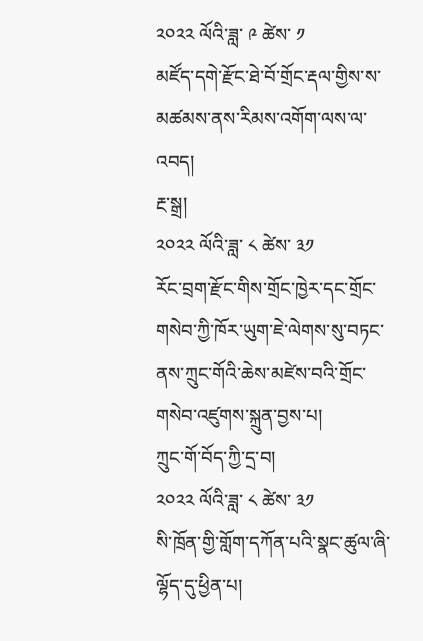༢༠༢༢ ལོའི་ཟླ་ ༩ ཚེས་ ༡
མཛོད་དགེ་རྫོང་ཐེ་བོ་གྲོང་རྡལ་གྱིས་ས་མཚམས་ནས་རིམས་འགོག་ལས་ལ་འབད།
རྔ་སྒྲ།
༢༠༢༢ ལོའི་ཟླ་ ༨ ཚེས་ ༣༡
རོང་བྲག་རྫོང་གིས་གྲོང་ཁྱེར་དང་གྲོང་གསེབ་ཀྱི་ཁོར་ཡུག་ཇེ་ལེགས་སུ་བཏང་ནས་ཀྲུང་གོའི་ཆེས་མཛེས་བའི་གྲོང་གསེབ་འཛུགས་སྐྲུན་བྱས་པ།
ཀྲུང་གོ་བོད་ཀྱི་དྲ་བ།
༢༠༢༢ ལོའི་ཟླ་ ༨ ཚེས་ ༣༡
སི་ཁྲོན་གྱི་གློག་དཀོན་པའི་སྣང་ཚུལ་ཞི་ལྷོད་དུ་ཕྱིན་པ།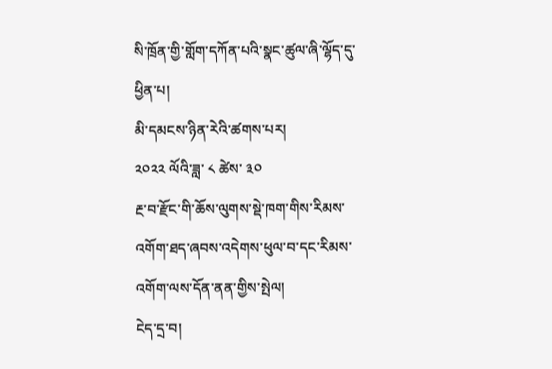སི་ཁྲོན་གྱི་གློག་དཀོན་པའི་སྣང་ཚུལ་ཞི་ལྷོད་དུ་ཕྱིན་པ།
མི་དམངས་ཉིན་རེའི་ཚགས་པར།
༢༠༢༢ ལོའི་ཟླ་ ༨ ཚེས་ ༣༠
རྔ་བ་རྫོང་གི་ཆོས་ལུགས་སྡེ་ཁག་གིས་རིམས་འགོག་ཐད་ཞབས་འདེགས་ཕུལ་བ་དང་རིམས་འགོག་ལས་དོན་ནན་གྱིས་སྤེལ།
ངེད་དྲ་བ།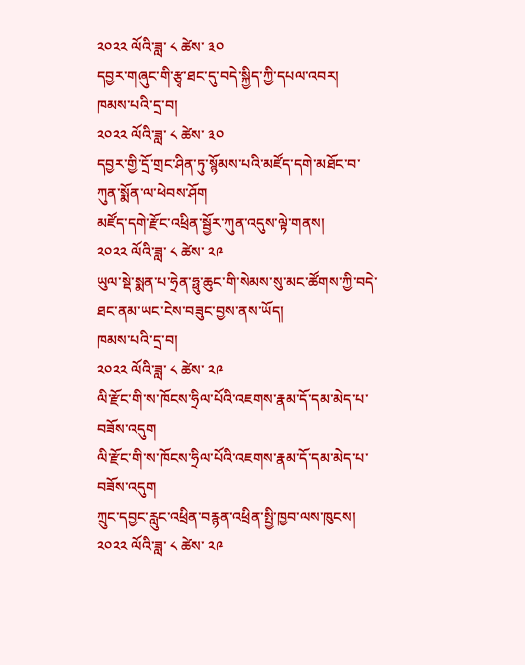༢༠༢༢ ལོའི་ཟླ་ ༨ ཚེས་ ༣༠
དབྱར་གཞུང་གི་རྩྭ་ཐང་དུ་བདེ་སྐྱིད་ཀྱི་དཔལ་འབར།
ཁམས་པའི་དྲ་བ།
༢༠༢༢ ལོའི་ཟླ་ ༨ ཚེས་ ༣༠
དབྱར་གྱི་དྲོ་གྲང་ཤིན་ཏུ་སྙོམས་པའི་མཛོད་དགེ་མཐོང་བ་ཀུན་སྨོན་ལ་ཕེབས་ཤོག
མཛོད་དགེ་རྫོང་འཕྲིན་སྦྱོར་ཀུན་འདུས་ལྟེ་གནས།
༢༠༢༢ ལོའི་ཟླ་ ༨ ཚེས་ ༢༩
ཡུལ་སྡེ་སྨན་པ་ཧྲེན་ཧྥུ་ཆུང་གི་སེམས་སུ་མང་ཚོགས་ཀྱི་བདེ་ཐང་ནམ་ཡང་ངེས་བཟུང་བྱས་ནས་ཡོད།
ཁམས་པའི་དྲ་བ།
༢༠༢༢ ལོའི་ཟླ་ ༨ ཚེས་ ༢༩
ལི་རྫོང་གི་ས་ཁོངས་ཧྲིལ་པོའི་འཇགས་རྣམ་དོ་དམ་མེད་པ་བཟོས་འདུག
ལི་རྫོང་གི་ས་ཁོངས་ཧྲིལ་པོའི་འཇགས་རྣམ་དོ་དམ་མེད་པ་བཟོས་འདུག
ཀྲུང་དབྱང་རླུང་འཕྲིན་བརྙན་འཕྲིན་སྤྱི་ཁྱབ་ལས་ཁུངས།
༢༠༢༢ ལོའི་ཟླ་ ༨ ཚེས་ ༢༩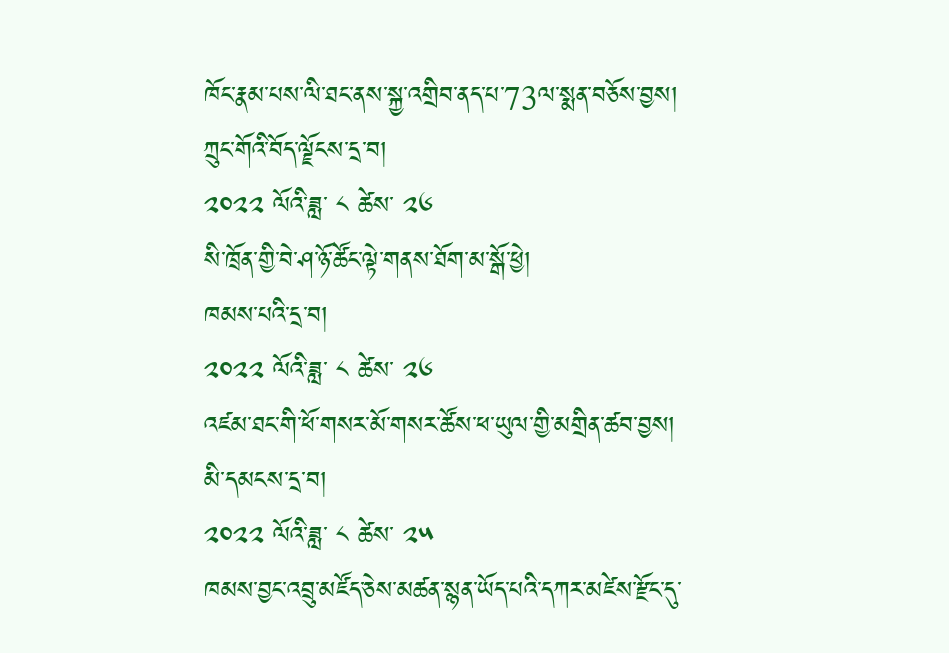ཁོང་རྣམ་པས་ལི་ཐང་ནས་སྐྱ་འགྲིབ་ནད་པ་73ལ་སྨན་བཅོས་བྱས།
ཀྲུང་གོའི་བོད་ལྗོངས་དྲ་བ།
༢༠༢༢ ལོའི་ཟླ་ ༨ ཚེས་ ༢༦
སི་ཁྲོན་གྱི་བེ་ཤ་ཉོ་ཚོང་ལྟེ་གནས་ཐོག་མ་སྒོ་ཕྱེ།
ཁམས་པའི་དྲ་བ།
༢༠༢༢ ལོའི་ཟླ་ ༨ ཚེས་ ༢༦
འཛམ་ཐང་གི་ཕོ་གསར་མོ་གསར་ཚོས་ཕ་ཡུལ་གྱི་མགྲིན་ཚབ་བྱས།
མི་དམངས་དྲ་བ།
༢༠༢༢ ལོའི་ཟླ་ ༨ ཚེས་ ༢༥
ཁམས་བྱང་འབྲུ་མཛོད་ཅེས་མཚན་སྙན་ཡོད་པའི་དཀར་མཛེས་རྫོང་དུ་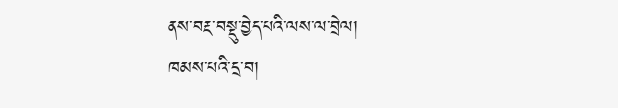ནས་བརྔ་བསྡུ་བྱེད་པའི་ལས་ལ་བྲེལ།
ཁམས་པའི་དྲ་བ།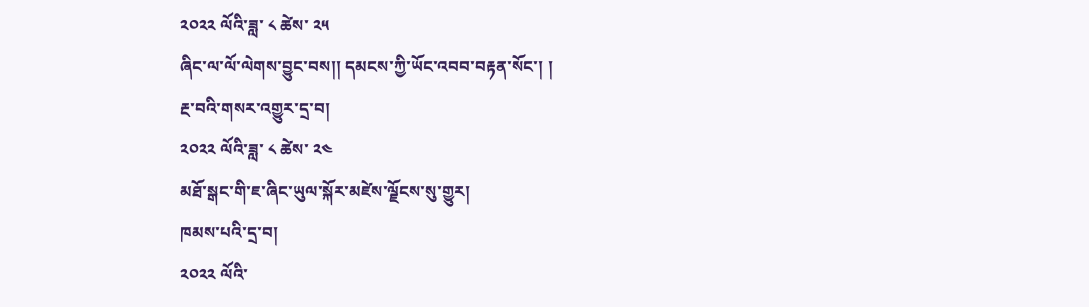༢༠༢༢ ལོའི་ཟླ་ ༨ ཚེས་ ༢༥
ཞིང་ལ་ལོ་ལེགས་བྱུང་བས།། དམངས་ཀྱི་ཡོང་འབབ་བརྟན་སོང་། །
རྔ་བའི་གསར་འགྱུར་དྲ་བ།
༢༠༢༢ ལོའི་ཟླ་ ༨ ཚེས་ ༢༤
མཐོ་སྒང་གི་ཇ་ཞིང་ཡུལ་སྐོར་མཛེས་ལྗོངས་སུ་གྱུར།
ཁམས་པའི་དྲ་བ།
༢༠༢༢ ལོའི་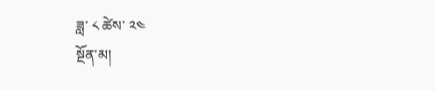ཟླ་ ༨ ཚེས་ ༢༤
སྔོན་མ།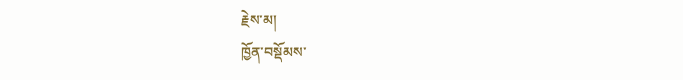རྗེས་མ།
ཁྱོན་བསྡོམས་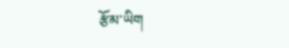རྩོམ་ཡིག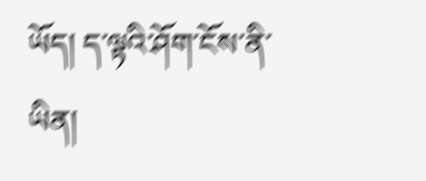ཡོད། ད་ལྟའི་ཤོག་ངོས་ནི་
ཡིན།